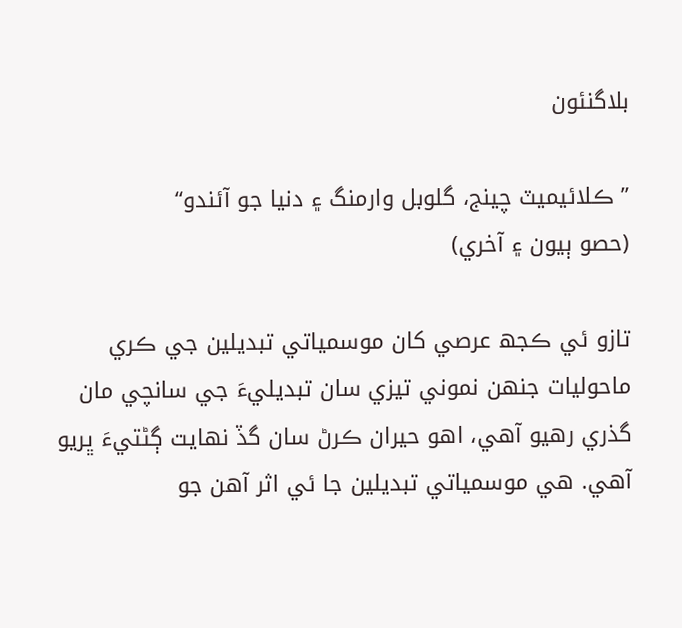بلاگنئون

” ڪلائيميٽ چينج، گلوبل وارمنگ ۽ دنيا جو آئندو“
(حصو ٻيون ۽ آخري)

تازو ئي ڪجھ عرصي کان موسمياتي تبديلين جي ڪري ماحوليات جنھن نموني تيزي سان تبديليءَ جي سانچي مان گذري رهيو آھي، اھو حيران ڪرڻ سان گڏ نھايت ڳڻتيءَ ڀريو آھي. ھي موسمياتي تبديلين جا ئي اثر آھن جو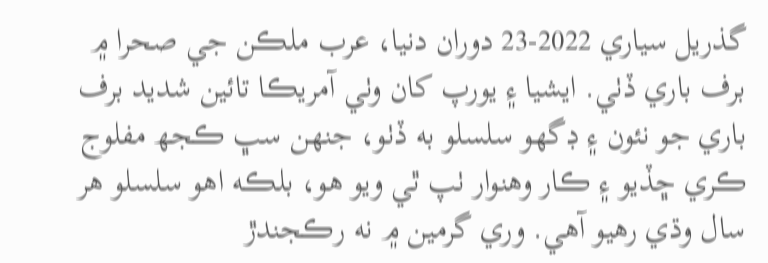گذريل سياري 2022-23 دوران دنيا، عرب ملڪن جي صحرا ۾ برف باري ڏٺي. ايشيا ۽ يورپ کان وٺي آمريڪا تائين شديد برف باري جو نئون ۽ ڊگھو سلسلو به ڏٺو، جنھن سڀ ڪجھ مفلوج ڪري ڇڏيو ۽ ڪار وھنوار ٺپ ٿي ويو ھو، بلڪه اھو سلسلو ھر سال وڌي رهيو آهي. وري گرمين ۾ نه رڪجندڙ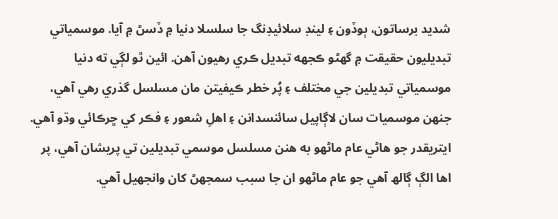شديد برساتون، ٻوڏون ۽ لينڊ سلائيڊنگ جا سلسلا دنيا ۾ ڏسڻ ۾ آيا. موسمياتي تبديليون حقيقت ۾ گهڻو ڪجهه تبديل ڪري رهيون آهن. ائين ٿو لڳي ته دنيا موسمياتي تبديلين جي مختلف ۽ پُر خطر ڪيفيتن مان مسلسل گذري رھي آھي، جنھن موسميات سان لاڳاپيل سائنسدانن ۽ اھلِ شعور ۽ فڪر کي ڇرڪائي وڌو آھي. ايتريقدر جو ھاڻي عام ماڻھو به ھنن مسلسل موسمي تبديلين تي پريشان آھي، پر اھا الڳ ڳالھ آھي جو عام ماڻھو ان جا سبب سمجھڻ کان وانجهيل آھي.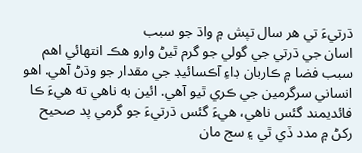ڌرتيءَ تي ھر سال تپش ۾ واڌ جو سبب
اسان جي ڌرتي جي گولي جو گرم ٿيڻ وارو ھڪ انتھائي اھم سبب فضا ۾ ڪاربان ڊاءِ آڪسائيڊ جي مقدار جو وڌڻ آھي. اھو انساني سرگرمين جي ڪري ٿيو آھي. ائين به ناھي ته ھيءَ ڪا فائديمند گئس ناھي، ھيءَ گئس ڌرتيءَ جو گرمي پد صحيح رکڻ ۾ مدد ڏي ٿي ۽ سج مان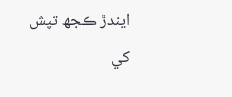ايندڙ ڪجھ تپش کي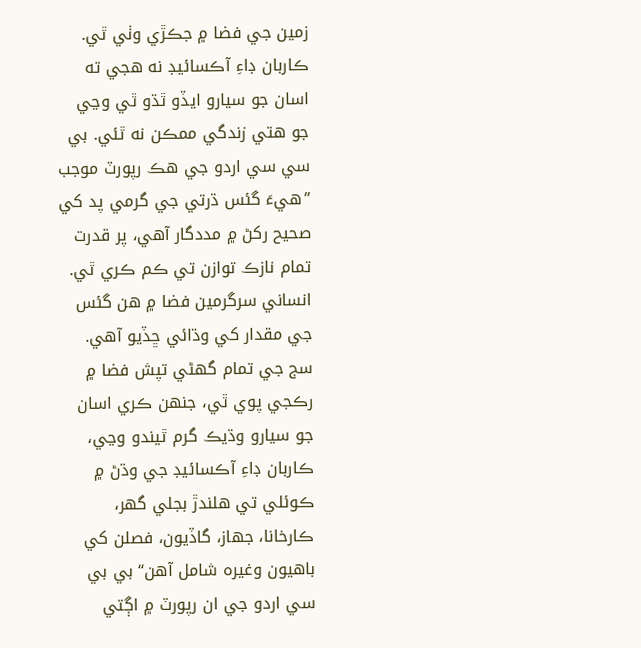زمين جي فضا ۾ جڪڙي وٺي ٿي. ڪاربان ڊاءِ آڪسائيڊ نه ھجي ته اسان جو سيارو ايڏو ٿڌو ٿي وڃي جو ھتي زندگي ممڪن نه ٿئي. بي سي سي اردو جي ھڪ رپورٽ موجب ”ھيءَ گئس ڌرتي جي گرمي پد کي صحيح رکڻ ۾ مددگار آھي، پر قدرت تمام نازڪ توازن تي ڪم ڪري ٿي. انساني سرگرمين فضا ۾ ھن گئس جي مقدار کي وڌائي ڇڏيو آھي. سج جي تمام گھڻي تپش فضا ۾ رڪجي پوي ٿي، جنھن ڪري اسان جو سيارو وڌيڪ گرم ٿيندو وڃي، ڪاربان ڊاءِ آڪسائيڊ جي وڌڻ ۾ ڪوئلي تي ھلندڙ بجلي گھر، ڪارخانا، جھاز، گاڏيون، فصلن کي باھيون وغيرہ شامل آھن“ بي بي سي اردو جي ان رپورٽ ۾ اڳتي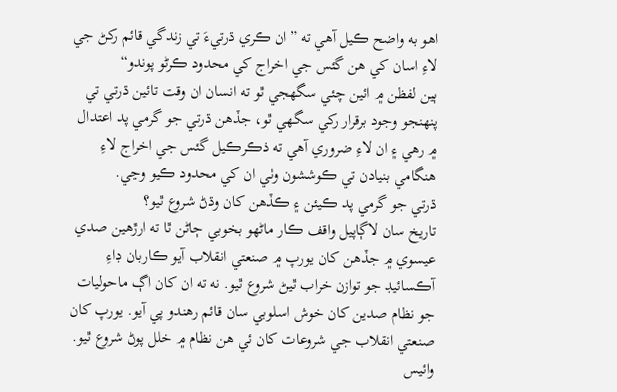اھو به واضح ڪيل آھي ته ”ان ڪري ڌرتيءَ تي زندگي قائم رکڻ جي لاءِ اسان کي ھن گئس جي اخراج کي محدود ڪرڻو پوندو“
ٻين لفظن ۾ ائين چئي سگھجي ٿو ته انسان ان وقت تائين ڌرتي تي پنھنجو وجود برقرار رکي سگھي ٿو، جڏھن ڌرتي جو گرمي پد اعتدال ۾ رھي ۽ ان لاءِ ضروري آھي ته ذڪرڪيل گئس جي اخراج لاءِ ھنگامي بنيادن تي ڪوششون وٺي ان کي محدود ڪيو وڃي.
ڌرتي جو گرمي پد ڪيئن ۽ ڪڏھن کان وڌڻ شروع ٿيو؟
تاريخ سان لاڳاپيل واقف ڪار ماڻھو بخوبي ڄاڻن ٿا ته ارڙھين صدي عيسوي ۾ جڏھن کان يورپ ۾ صنعتي انقلاب آيو ڪاربان ڊاءِ آڪسائيڊ جو توازن خراب ٿيڻ شروع ٿيو. نه ته ان کان اڳ ماحوليات جو نظام صدين کان خوش اسلوبي سان قائم رهندو پي آيو. يورپ کان صنعتي انقلاب جي شروعات کان ئي ھن نظام ۾ خلل پوڻ شروع ٿيو. وائيس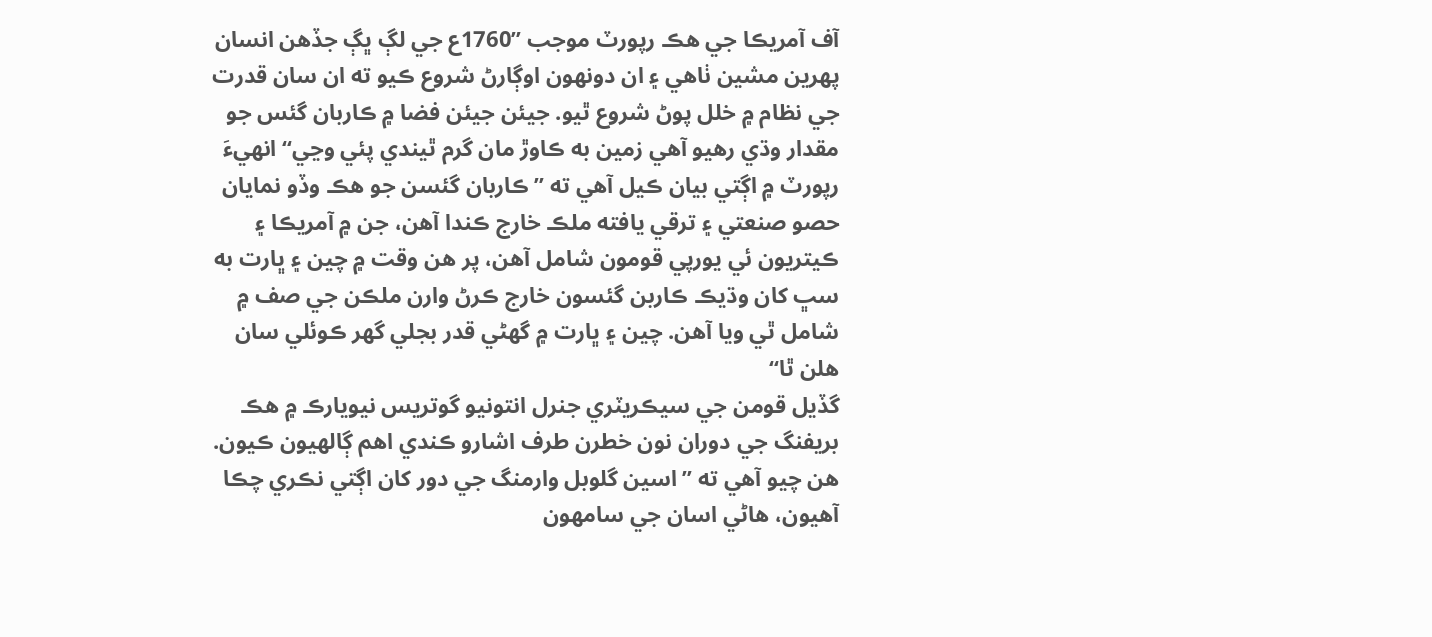آف آمريڪا جي ھڪ رپورٽ موجب ”1760ع جي لڳ ڀڳ جڏھن انسان پھرين مشين ٺاھي ۽ ان دونھون اوڳارڻ شروع ڪيو ته ان سان قدرت جي نظام ۾ خلل پوڻ شروع ٿيو. جيئن جيئن فضا ۾ ڪاربان گئس جو مقدار وڌي رھيو آھي زمين به ڪاوڙ مان گرم ٿيندي پئي وڃي“ انھيءَ رپورٽ ۾ اڳتي بيان ڪيل آھي ته ”ڪاربان گئسن جو ھڪ وڏو نمايان حصو صنعتي ۽ ترقي يافته ملڪ خارج ڪندا آھن، جن ۾ آمريڪا ۽ ڪيتريون ئي يورپي قومون شامل آھن، پر هن وقت ۾ چين ۽ ڀارت به سڀ کان وڌيڪ ڪاربن گئسون خارج ڪرڻ وارن ملڪن جي صف ۾ شامل ٿي ويا آھن. چين ۽ ڀارت ۾ گھڻي قدر بجلي گھر ڪوئلي سان ھلن ٿا“
گڏيل قومن جي سيڪريٽري جنرل انتونيو گوتريس نيويارڪ ۾ ھڪ بريفنگ جي دوران نون خطرن طرف اشارو ڪندي اھم ڳالھيون ڪيون. ھن چيو آھي ته ”اسين گلوبل وارمنگ جي دور کان اڳتي نڪري چڪا آھيون، ھاڻي اسان جي سامھون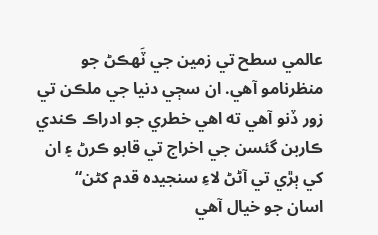عالمي سطح تي زمين جي ٽَھڪڻ جو منظرنامو آھي. ان سڄي دنيا جي ملڪن تي زور ڏنو آھي ته اھي خطري جو ادراڪ ڪندي ڪاربن گئسن جي اخراج تي قابو ڪرڻ ۽ ان کي ٻڙي تي آڻڻ لاءِ سنجيدہ قدم کڻن“
اسان جو خيال آھي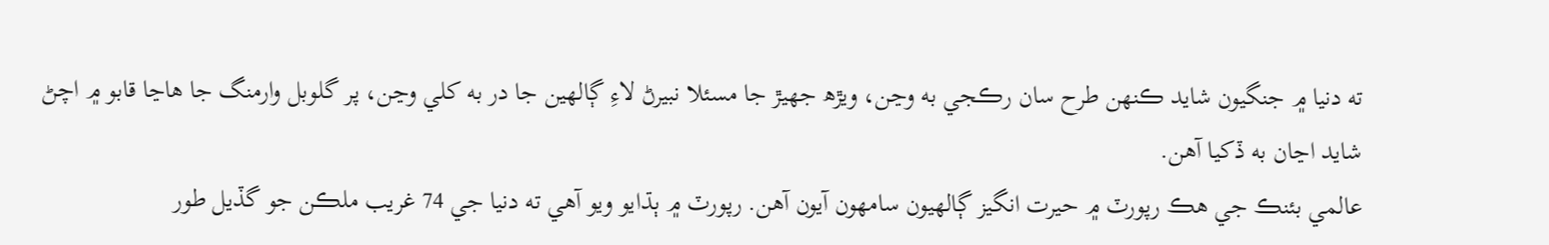ته دنيا ۾ جنگيون شايد ڪنھن طرح سان رڪجي به وڃن، ويڙھ جھيڙ جا مسئلا نبيرڻ لاءِ ڳالھين جا در به کلي وڃن، پر گلوبل وارمنگ جا ھاڃا قابو ۾ اچڻ شايد اڃان به ڏکيا آھن.
عالمي بئنڪ جي ھڪ رپورٽ ۾ حيرت انگيز ڳالھيون سامھون آيون آھن. رپورٽ ۾ ٻڌايو ويو آھي ته دنيا جي 74 غريب ملڪن جو گڏيل طور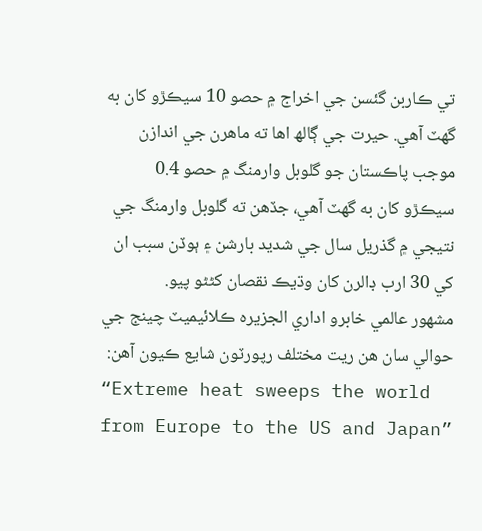تي ڪاربن گئسن جي اخراج ۾ حصو 10 سيڪڙو کان به گھٽ آھي. حيرت جي ڳالھ اھا ته ماھرن جي اندازن موجب پاڪستان جو گلوبل وارمنگ ۾ حصو 0.4 سيڪڙو کان به گھٽ آھي، جڏھن ته گلوبل وارمنگ جي نتيجي ۾ گذريل سال جي شديد بارشن ۽ ٻوڏن سبب ان کي 30 ارب ڊالرن کان وڌيڪ نقصان کڻڻو پيو.
مشھور عالمي خابرو اداري الجزيرہ ڪلائيميٽ چينج جي حوالي سان ھن ريت مختلف رپورٽون شايع ڪيون آھن:
“Extreme heat sweeps the world from Europe to the US and Japan”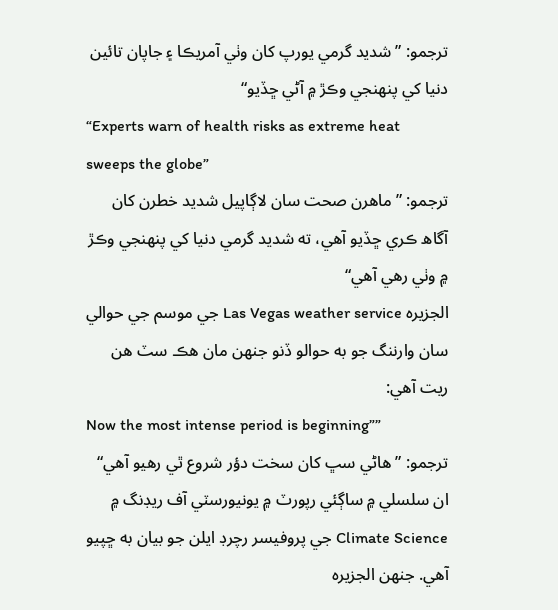ترجمو: ”شديد گرمي يورپ کان وٺي آمريڪا ۽ جاپان تائين دنيا کي پنھنجي وڪڙ ۾ آڻي ڇڏيو“
“Experts warn of health risks as extreme heat sweeps the globe”
ترجمو: ”ماھرن صحت سان لاڳاپيل شديد خطرن کان آگاھ ڪري ڇڏيو آهي، ته شديد گرمي دنيا کي پنھنجي وڪڙ ۾ وٺي رھي آھي“
الجزيرہ Las Vegas weather service جي موسم جي حوالي سان وارننگ جو به حوالو ڏنو جنھن مان ھڪ سٽ ھن ريت آهي:
Now the most intense period is beginning””
ترجمو: ”ھاڻي سڀ کان سخت دؤر شروع ٿي رھيو آھي“
ان سلسلي ۾ ساڳئي رپورٽ ۾ يونيورسٽي آف ريڊنگ ۾ Climate Science جي پروفيسر رچرڊ ايلن جو بيان به ڇپيو آھي. جنھن الجزيرہ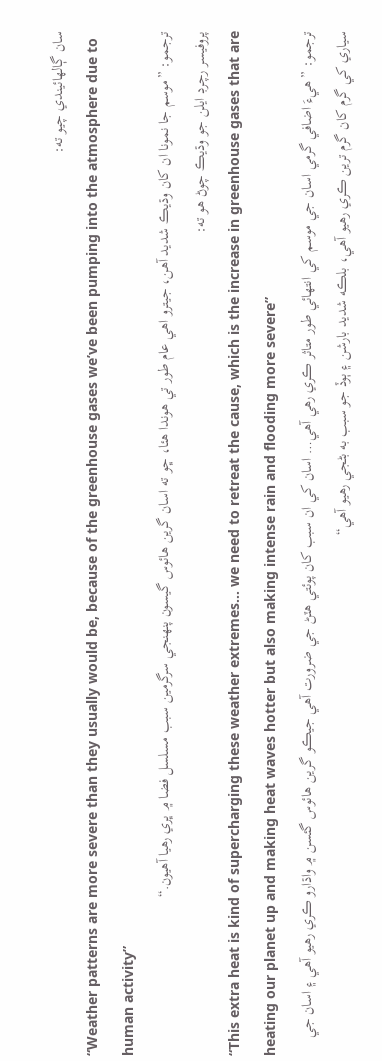سان ڳالھائيندي چيو ته:
“Weather patterns are more severe than they usually would be, because of the greenhouse gases we’ve been pumping into the atmosphere due to human activity”
ترجمو: ”موسم جا نمونا ان کان وڌيڪ شديد آھن، جيترو اھي عام طور تي ھوندا هئا، ڇو ته اسان گرين ھائوس گيسون پنهنجي سرگرمين سبب مسلسل فضا ۾ ڀري رهيا آهيون.“
پروفيسر رچرڊ ايلن جو وڌيڪ چوڻ ھو ته:
“This extra heat is kind of supercharging these weather extremes… we need to retreat the cause, which is the increase in greenhouse gases that are heating our planet up and making heat waves hotter but also making intense rain and flooding more severe”
ترجمو: ”ھيءَ اضافي گرمي اسان جي موسم کي انتهائي طور متاثر ڪري رهي آهي… اسان کي ان سبب کان پوئتي ھٽڻ جي ضرورت آھي جيڪو گرين ھائوس گئسن ۾ واڌارو ڪري رهيو آھي ۽ اسان جي سياري کي گرم کان گرم ترين ڪري رھيو آھي، بلڪه شديد بارشن ۽ ٻوڏ جو سبب به بڻجي رهيو آهي“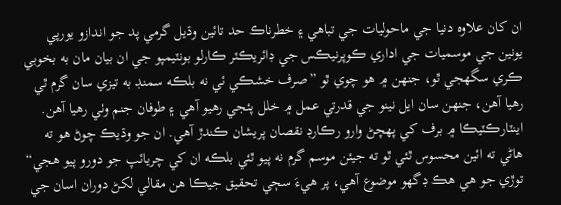ان کان علاوہ دنيا جي ماحوليات جي تباھي ۽ خطرناڪ حد تائين وڌيل گرمي پد جو اندازو يورپي يونين جي موسميات جي اداري ڪوپرنيڪس جي ڊائريڪٽر ڪارلو بونٽيمپو جي ان بيان مان به بخوبي ڪري سگھجي ٿو، جنھن ۾ ھو چوي ٿو ”صرف خشڪي ئي نه بلڪه سمنڊ به تيزي سان گرم ٿي رھيا آھن، جنھن سان ايل نينو جي قدرتي عمل ۾ خلل پئجي رھيو آھي ۽ طوفان جنم وٺي رھيا آھن. اينٽارڪٽيڪا ۾ برف کي پھچڻ وارو رڪارڊ نقصان پريشان ڪندڙ آھي. ان جو وڌيڪ چوڻ ھو ته ھاڻي ته ائين محسوس ٿئي ٿو ته جيئن موسم گرم نه پيو ٿئي بلڪه ان کي چريائپ جو دورو پيو ھجي“
توڙي جو ھي ھڪ ڊگھو موضوع آھي، پر ھيءَ سڄي تحقيق جيڪا ھن مقالي لکڻ دوران اسان جي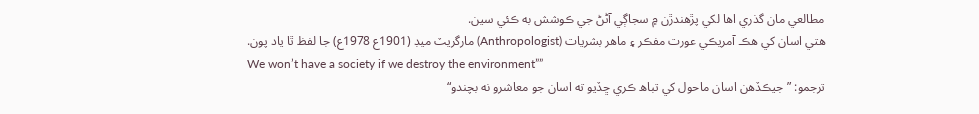مطالعي مان گذري اھا لکي پڙھندڙن ۾ سجاڳي آڻڻ جي ڪوشش به ڪئي سين.
ھتي اسان کي ھڪ آمريڪي عورت مفڪر ۽ ماھر بشريات (Anthropologist) مارگريٽ ميڊ (1901ع 1978ع) جا لفظ ٿا ياد پون.
We won’t have a society if we destroy the environment””
ترجمو: ”جيڪڏھن اسان ماحول کي تباھ ڪري ڇڏيو ته اسان جو معاشرو نه بچندو“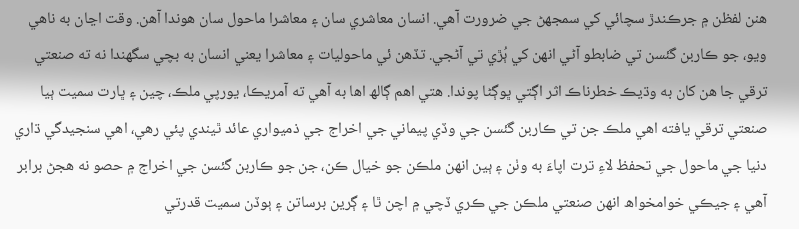ھنن لفظن ۾ جرڪندڙ سچائي کي سمجھڻ جي ضرورت آھي. انسان معاشري سان ۽ معاشرا ماحول سان ھوندا آھن. وقت اڃان به ناهي ويو، جو ڪاربن گئسن تي ضابطو آڻي انھن کي ٻُڙي تي آڻجي. تڏھن ئي ماحوليات ۽ معاشرا يعني انسان به بچي سگھندا نه ته صنعتي ترقي جا ھن کان به وڌيڪ خطرناڪ اثر اڳتي ڀوڳڻا پوندا. ھتي اھم ڳالھ اھا به آھي ته آمريڪا، يورپي ملڪ، چين ۽ ڀارت سميت ٻيا صنعتي ترقي يافته اھي ملڪ جن تي ڪاربن گئسن جي وڏي پيماني جي اخراج جي ذميواري عائد ٿيندي پئي رھي، اھي سنجيدگي ڌاري دنيا جي ماحول جي تحفظ لاءِ ترت اپاءَ به وٺن ۽ ٻين انھن ملڪن جو خيال ڪن، جن جو ڪاربن گئسن جي اخراج ۾ حصو نه ھجڻ برابر آھي ۽ جيڪي خوامخواھ انھن صنعتي ملڪن جي ڪري ڏچي ۾ اچن ٿا ۽ ڳرين برساتن ۽ ٻوڏن سميت قدرتي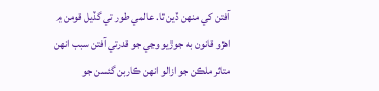آفتن کي منھن ڏين ٿا. عالمي طور تي گڏيل قومن ۾ اھڙو قانون به جوڙيو وڃي جو قدرتي آفتن سبب انھن متاثر ملڪن جو ازالو انھن ڪاربن گئسن جو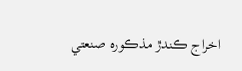اخراج ڪندڙ مذڪورہ صنعتي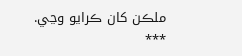ملڪن کان ڪرايو وڃي.
***